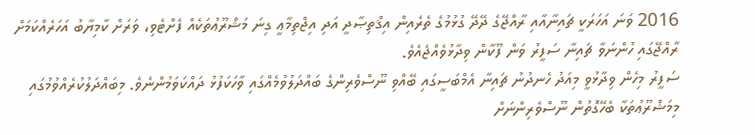2016 ވަނަ އަހަރަކީ ޗައިނާއާއި ރާއްޖޭގެ ދޭދޭ ގުޅުމުގެ ތެރެއިން އިޤްތިޞާދީ އަދި އިޖްތިމާޢީ ގިނަ މަޝްރޫޢުތަކެއް ފެށްޓެވި، ވަރަށް ކާމިޔާބު އަހަރެއްކަމަށް ރާއްޖޭގައި ހުންނަވާ ޗައިނާ ސަފީރު ވަން ފޫކާން ވިދާޅުވެއްޖެއެވެ.
ސަފީރު މިހެން ވިދާޅުވީ މިއަދު ހެނދުނު ޗައިނާ އެމްބަސީގައި ބޭއްވި ނޫސްވެރިންގެ ބައްދަލުވުމެއްގައި ވާހަކަފުޅު ދައްކަވަމުންނެވެ. މިބައްދަލުކުރެއްވުމުގައި މިމަޝްރޫޢުތަކާ ބެހޭގޮތުން ނޫސްވެރިންނަށް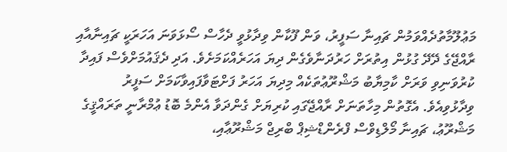މަޢުލޫމާތުދެއްވަމުން ޗައިނާ ސަފީރު، ވަން ފޫކާން ވިދާޅުވީ ދެހާސް ސޯޅަވަނަ އަހަރަކީ ޗައިނާއާއި ރާއްޖޭގެ ދޭދޭ ގުޅުން އިތުރަށް ހަރުދަނާވެގެން ދިޔަ އަހަރެއްކަމަށެވެ. އަދި ދެޤައުމަށްވެސް ފައިދާ ކުރުވަނިވި ވަރަށް ކާމިޔާބު މަޝްރޫޢުތަކެއް މިދިޔަ އަހަރު ފަށްޓަވާފައިވާކަމަށް ސަފީރު ވިދާޅުވިއެވެ. އެގޮތުން މިހާތަނަށް ރާއްޖޭގައި ކުރިޔަށް ގެންދަވާ އެންމެ ބޮޑު ޢުމްރާނީ ތަރައްޤީގެ މަޝްރޫޢު، ޗައިނާ މޯލްޑިވްސް ފްރެންޑްޝިޕް ބްރިޖް މަޝްރޫޢާއި،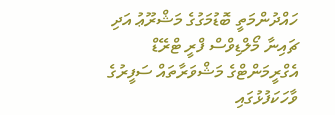ހައްދުންމަތީ ބޮޑުމަގުގެ މަޝްރޫޢު އަދި ޗައިނާ މޯލްޑިވްސް ފްރީ ޓްރޭޑް އެގްރީމަންޓްގެ މަޝްވަރާތައް ސަފީރުގެ ވާހަކަފުޅުގައި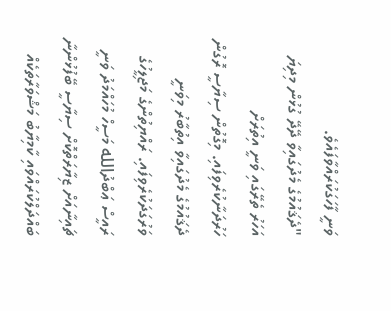ވަނީ ފާހަގަކުރައްވާފައެވެ.
"ދެޤައުމުގެ މެދުގައިވާ ދޭދޭ ގުޅުން މިދިޔަ އަހަރު ތެރޭގައި ވަނީ އިތުރަށް ހަރުދަނާކުރެވިފައި. މިގޮތުން ސިޔާސީ ރޮގުން ދެޤައުމުގެ މެދުގައިވާ އިތުބާރު މިވަނީ ވަރުގަދަކުރެވިފައި. ރައްޔިތުންގެ މަޖިލީހުގެ ރައީސް ޢަބްދުالله މަސީހް މުހައްމަދު ވަނީ ޗައިނާއަށް ޒިޔާރަތްކޮށް ސިޔާސީ ބޭފުޅުންނާ ބައްދަލްކުރައްވައި ކާމިޔާބު މަޝްވަރާތަކެއް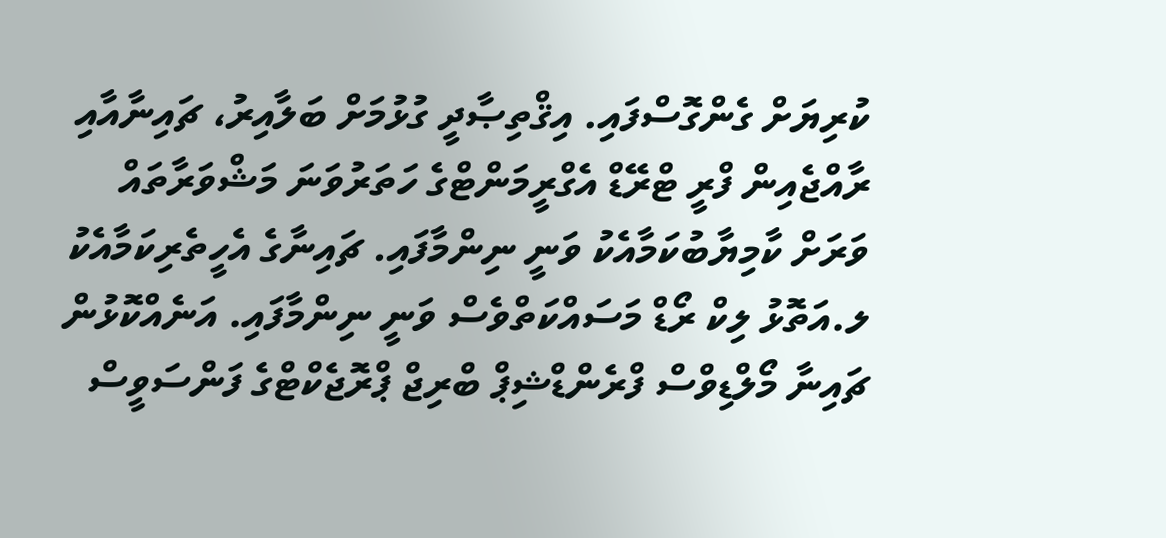ކުރިޔަށް ގެންގޮސްފައި. އިޤްތިޞާދީ ގުޅުމަށް ބަލާއިރު، ޗައިނާއާއި ރާއްޖެއިން ފްރީ ޓްރޭޑް އެގްރީމަންޓްގެ ހަތަރުވަނަ މަޝްވަރާތައް ވަރަށް ކާމިޔާބުކަމާއެކު ވަނީ ނިންމާފައި. ޗައިނާގެ އެހީތެރިކަމާއެކު ލ.އަތޮޅު ލިކް ރޯޑް މަސައްކަތްވެސް ވަނީ ނިންމާފައި. އަނެއްކޮޅުން ޗައިނާ މޯލްޑިވްސް ފްރެންޑްޝިޕް ބްރިޖް ޕްރޮޖެކްޓްގެ ފަންސަވީސް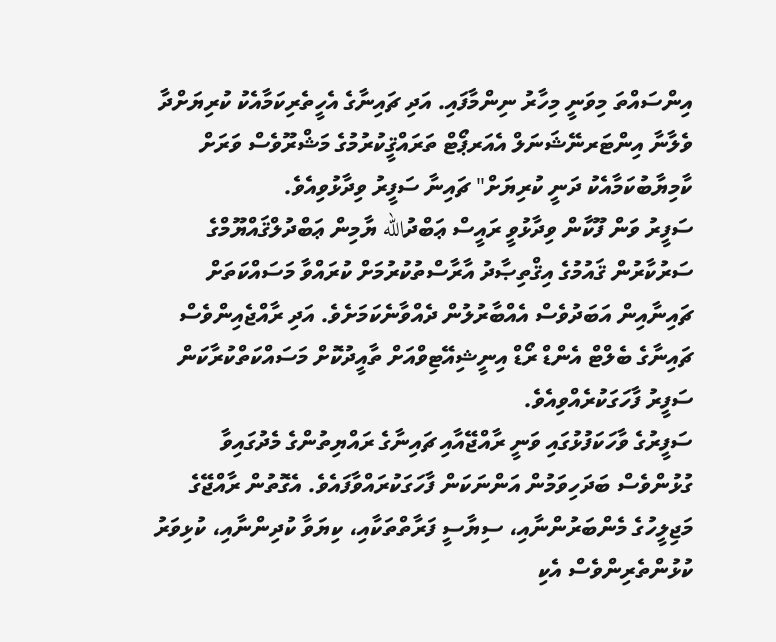އިންސައްތަ މިވަނީ މިހާރު ނިންމާފައި. އަދި ޗައިނާގެ އެހީތެރިކަމާއެކު ކުރިޔަށްދާ ވެލާނާ އިންޓަރނޭޝަނަލް އެއަރޕޯޓް ތަރައްޤީކުރުމުގެ މަޝްރޫވެސް ވަރަށް ކާމިޔާބުކަމާއެކު ދަނީ ކުރިޔަށް" ޗައިނާ ސަފީރު ވިދާޅުވިއެވެ.
ސަފީރު ވަން ފޫކާން ވިދާޅުވީ ރައީސް ޢަބްދުالله ޔާމިން ޢަބްދުލްޤައްޔޫމްގެ ސަރުކާރުން ޤައުމުގެ އިޤްތިޞާދު އާރާސްތުކުރުމަށް ކުރައްވާ މަސައްކަތަށް ޗައިނާއިން އަބަދުވެސް އެއްބާރުލުން ދެއްވާނެކަމަށެވެ. އަދި ރާއްޖެއިންވެސް ޗައިނާގެ ބެލްޓް އެންޑް ރޯޑް އިނީޝިއޭޓިވްއަށް ތާއީދުކޮށް މަސައްކަތްކުރާކަން ސަފީރު ފާހަގަކުރެއްވިއެވެ.
ސަފީރުގެ ވާހަކަފުޅުގައި ވަނީ ރާއްޖޭއާއި ޗައިނާގެ ރައްޔިތުންގެ މެދުގައިވާ ގުޅުންވެސް ބަދަހިވަމުން އަންނަކަން ފާހަގަކުރައްވާފައެވެ. އެގޮތުން ރާއްޖޭގެ މަޖިލީހުގެ މެންބަރުންނާއި، ސިޔާސީ ފަރާތްތަކާއި، ކިޔަވާ ކުދިންނާއި، ކުޅިވަރު ކުޅުންތެރިންވެސް އެކި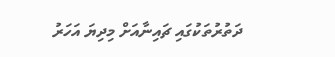ދަތުރުތަކުގައި ޗައިނާއަށް މިދިޔަ އަހަރު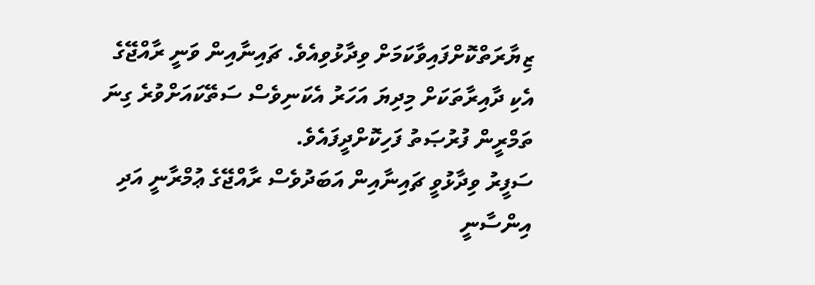ޒިޔާރަތްކޮށްފައިވާކަމަށް ވިދާޅުވިއެވެ. ޗައިނާއިން ވަނީ ރާއްޖޭގެ އެކި ދާއިރާތަކަށް މިދިޔަ އަހަރު އެކަނިވެސް ސަތޭކައަށްވުރެ ގިނަ ތަމްރީން ފުރުޞަތު ފަހިކޮށްދީފައެވެ.
ސަފީރު ވިދާޅުވީ ޗައިނާއިން އަބަދުވެސް ރާއްޖޭގެ ޢުމްރާނީ އަދި އިންސާނީ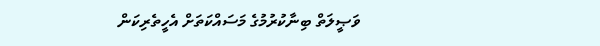ވަޞީލަތް ބިނާކުރުމުގެ މަސައްކަތަށް އެހީތެރިކަން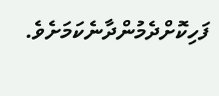ފަހިކޮށްދެމުންދާނެކަމަށެވެ.